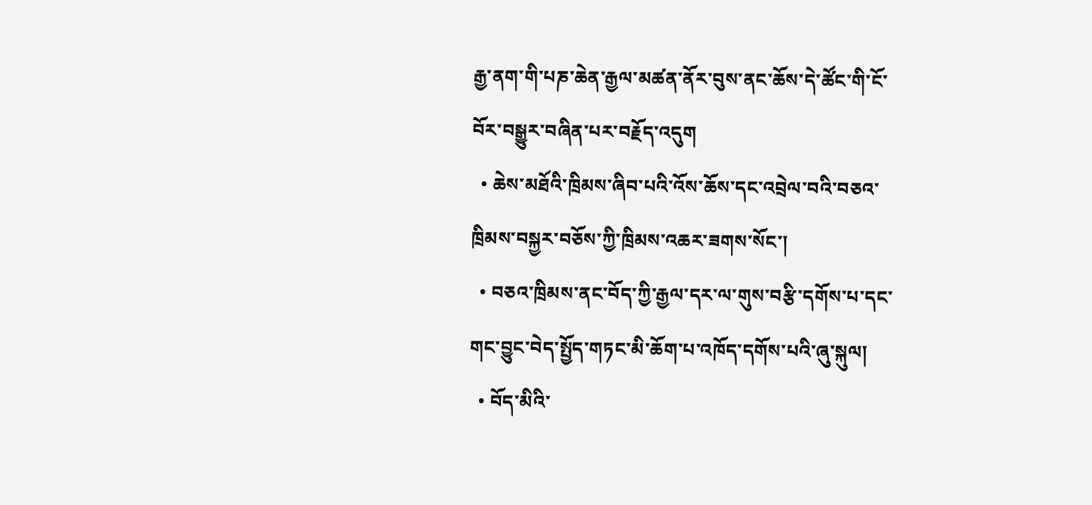རྒྱ་ནག་གི་པཎ་ཆེན་རྒྱལ་མཚན་ནོར་བུས་ནང་ཆོས་དེ་ཚོང་གི་ངོ་བོར་བསྒྱུར་བཞིན་པར་བརྗོད་འདུག
  • ཆེས་མཐོའི་ཁྲིམས་ཞིབ་པའི་འོས་ཆོས་དང་འབྲེལ་བའི་བཅའ་ཁྲིམས་བསྐྱར་བཅོས་ཀྱི་ཁྲིམས་འཆར་ཟགས་སོང་།
  • བཅའ་ཁྲིམས་ནང་བོད་ཀྱི་རྒྱལ་དར་ལ་གུས་བརྩི་དགོས་པ་དང་གང་བྱུང་བེད་སྤྱོད་གཏང་མི་ཆོག་པ་འཁོད་དགོས་པའི་ཞུ་སྐུལ།
  • བོད་མིའི་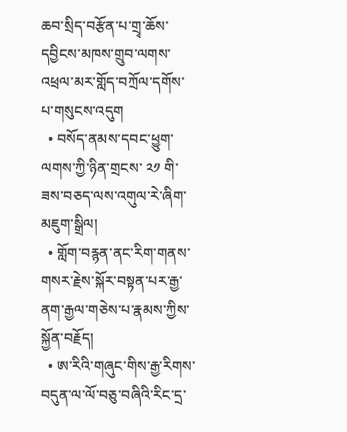ཆབ་སྲིད་བརྩོན་པ་གྲྭ་ཆོས་དབྱིངས་མཁས་གྲུབ་ལགས་འཕྲལ་མར་གློད་བཀྲོལ་དགོས་པ་གསུངས་འདུག
  • བསོད་ནམས་དབང་ཕྱུག་ལགས་ཀྱི་ཉིན་གྲངས་ ༢༡ གི་ཟས་བཅད་ལས་འགུལ་རེ་ཞིག་མཇུག་སྒྲིལ།
  • གློག་བརྙན་ནང་རིག་གནས་གསར་རྗེས་སྐོར་བསྟན་པར་རྒྱ་ནག་རྒྱལ་གཅེས་པ་རྣམས་ཀྱིས་སྐྱོན་བརྗོད།
  • ཨ་རིའི་གཞུང་གིས་རྒྱ་རིགས་བདུན་ལ་ལོ་བཅུ་བཞིའི་རིང་དྲ་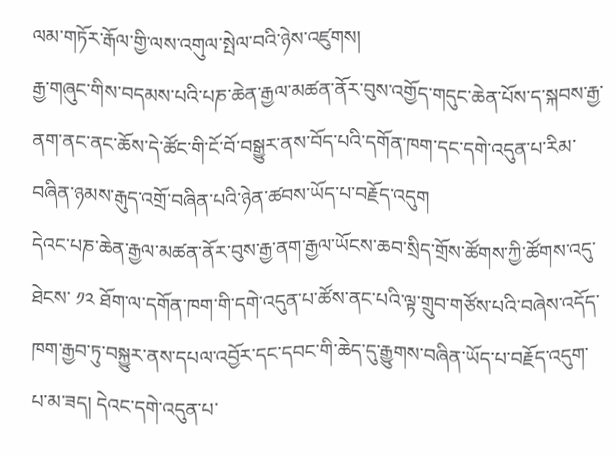ལམ་གཏོར་རྒོལ་གྱི་ལས་འགུལ་སྤེལ་བའི་ཉེས་འཛུགས།
རྒྱ་གཞུང་གིས་བདམས་པའི་པཎ་ཆེན་རྒྱལ་མཚན་ནོར་བུས་འགྱོད་གདུང་ཆེན་པོས་ད་སྐབས་རྒྱ་ནག་ནང་ནང་ཆོས་དེ་ཚོང་གི་ངོ་བོ་བསྒྱུར་ནས་བོད་པའི་དགོན་ཁག་དང་དགེ་འདུན་པ་རིམ་བཞིན་ཉམས་རྒུད་འགྲོ་བཞིན་པའི་ཉེན་ཚབས་ཡོད་པ་བརྗོད་འདུག
དེའང་པཎ་ཆེན་རྒྱལ་མཚན་ནོར་བུས་རྒྱ་ནག་རྒྱལ་ཡོངས་ཆབ་སྲིད་གྲོས་ཚོགས་ཀྱི་ཚོགས་འདུ་ཐེངས་ ༡༢ ཐོག་ལ་དགོན་ཁག་གི་དགེ་འདུན་པ་ཚོས་ནང་པའི་ལྟ་གྲུབ་གཙོས་པའི་བཞེས་འདོད་ཁག་རྒྱབ་ཏུ་བསྐྱུར་ནས་དཔལ་འབྱོར་དང་དབང་གི་ཆེད་དུ་རྒྱུགས་བཞིན་ཡོད་པ་བརྗོད་འདུག་པ་མ་ཟད། དེའང་དགེ་འདུན་པ་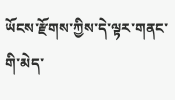ཡོངས་རྫོགས་ཀྱིས་དེ་ལྟར་གནང་གི་མེད་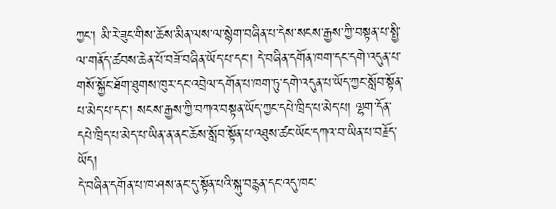ཀྱང་། མི་རེ་ཟུང་གིས་ཆོས་མིན་ལས་ལ་སྙེག་བཞིན་པ་དེས་སངས་རྒྱས་ཀྱི་བསྟན་པ་སྤྱི་ལ་གནོད་ཚབས་ཆེན་པོ་བཟོ་བཞིན་ཡོད་པ་དང་། དེ་བཞིན་དགོན་ཁག་དང་དགེ་འདུན་པ་གསོ་སྐྱོང་ཐོག་ཐུགས་ཁུར་དང་འབྲེལ་དགོན་པ་ཁག་ཏུ་དགེ་འདུན་པ་ཡོད་ཀྱང་སློབ་སྟོན་པ་མེད་པ་དང་། སངས་རྒྱས་ཀྱི་བཀའ་བསྟན་ཡོད་ཀྱང་དཔེ་ཁྲིད་པ་མེད་པ། ལྷག་དོན་དཔེ་ཁྲིད་པ་མེད་པ་ཡིན་ན་ནང་ཆོས་སློབ་སྟོན་པ་འཐུས་ཚང་ཡོང་དཀའ་བ་ཡིན་པ་བརྗོད་ཡོད།
དེ་བཞིན་དགོན་པ་ཁ་ཤས་ནང་དུ་སྟོན་པའི་སྐུ་བརྙན་དང་འདུ་ཁང་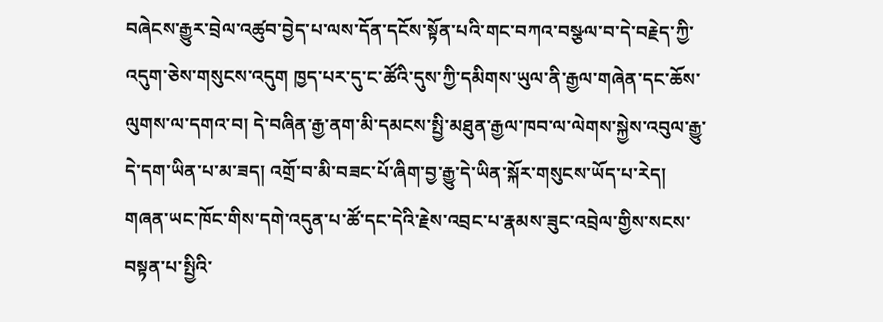བཞེངས་རྒྱུར་བྲེལ་འཚུབ་བྱེད་པ་ལས་དོན་དངོས་སྟོན་པའི་གང་བཀའ་བསྩལ་བ་དེ་བརྗེད་ཀྱི་འདུག་ཅེས་གསུངས་འདུག ཁྱད་པར་དུ་ང་ཚོའི་དུས་ཀྱི་དམིགས་ཡུལ་ནི་རྒྱལ་གཞེན་དང་ཆོས་ལུགས་ལ་དགའ་བ། དེ་བཞིན་རྒྱ་ནག་མི་དམངས་སྤྱི་མཐུན་རྒྱལ་ཁབ་ལ་ལེགས་སྐྱེས་འབུལ་རྒྱུ་དེ་དག་ཡིན་པ་མ་ཟད། འགྲོ་བ་མི་བཟང་པོ་ཞིག་བྱ་རྒྱུ་དེ་ཡིན་སྐོར་གསུངས་ཡོད་པ་རེད།
གཞན་ཡང་ཁོང་གིས་དགེ་འདུན་པ་ཚོ་དང་དེའི་རྗེས་འབྲང་པ་རྣམས་ཟུང་འབྲེལ་གྱིས་སངས་བསྟན་པ་སྤྱིའི་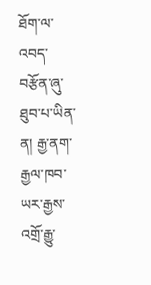ཐོག་ལ་འབད་བརྩོན་ཞུ་ཐུབ་པ་ཡིན་ན། རྒྱ་ནག་རྒྱལ་ཁབ་ཡར་རྒྱས་འགྲོ་རྒྱུ་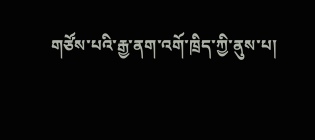གཙོས་པའི་རྒྱ་ནག་འགོ་ཁྲིད་ཀྱི་ནུས་པ།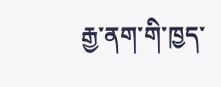རྒྱ་ནག་གི་ཁྱད་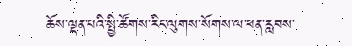ཆོས་ལྡན་པའི་སྤྱི་ཚོགས་རིང་ལུགས་སོགས་ལ་ཕན་རླབས་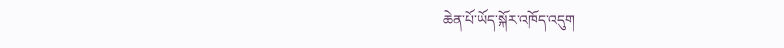ཆེན་པོ་ཡོད་སྐོར་འཁོད་འདུག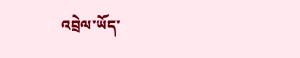འབྲེལ་ཡོད་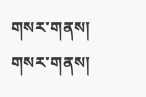གསར་གནས།
གསར་གནས།